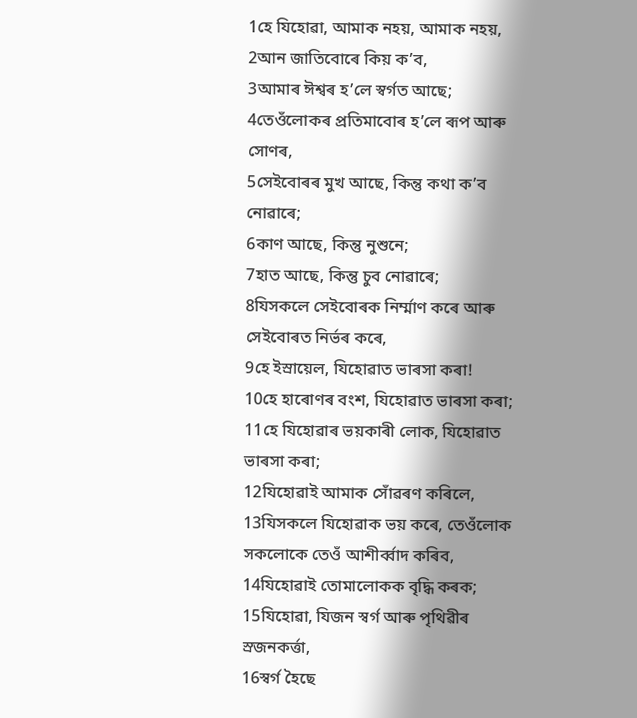1হে যিহোৱা, আমাক নহয়, আমাক নহয়,
2আন জাতিবোৰে কিয় ক’ব,
3আমাৰ ঈশ্বৰ হ’লে স্বৰ্গত আছে;
4তেওঁলোকৰ প্রতিমাবোৰ হ’লে ৰূপ আৰু সোণৰ,
5সেইবোৰৰ মুখ আছে, কিন্তু কথা ক’ব নোৱাৰে;
6কাণ আছে, কিন্তু নুশুনে;
7হাত আছে, কিন্তু চুব নোৱাৰে;
8যিসকলে সেইবোৰক নিৰ্ম্মাণ কৰে আৰু সেইবোৰত নির্ভৰ কৰে,
9হে ইস্ৰায়েল, যিহোৱাত ভাৰসা কৰা!
10হে হাৰোণৰ বংশ, যিহোৱাত ভাৰসা কৰা;
11হে যিহোৱাৰ ভয়কাৰী লোক, যিহোৱাত ভাৰসা কৰা;
12যিহোৱাই আমাক সোঁৱৰণ কৰিলে,
13যিসকলে যিহোৱাক ভয় কৰে, তেওঁলোক সকলোকে তেওঁ আশীর্ব্বাদ কৰিব,
14যিহোৱাই তোমালোকক বৃদ্ধি কৰক;
15যিহোৱা, যিজন স্বৰ্গ আৰু পৃথিৱীৰ স্ৰজনকৰ্ত্তা,
16স্বৰ্গ হৈছে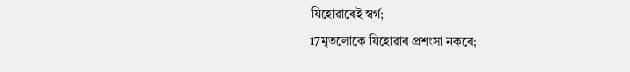যিহোৱাৰেই স্বৰ্গ;
17মৃতলোকে যিহোৱাৰ প্রশংসা নকৰে;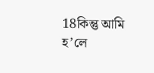18কিন্তু আমি হ’লে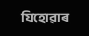যিহোৱাৰ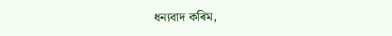ধন্যবাদ কৰিম,